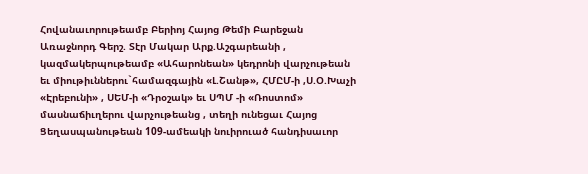Հովանաւորութեամբ Բերիոյ Հայոց Թեմի Բարեջան Առաջնորդ Գերշ. Տէր Մակար Արք.Աշգարեանի , կազմակերպութեամբ «Ահարոնեան» կեդրոնի վարչութեան եւ միութիւններու`համազգային «Լ.Շանթ», ՀՄԸՄ-ի ,Ս.Օ.Խաչի «Էրեբունի» , ՍԵՄ-ի «Դրօշակ» եւ ՍՊՄ -ի «Ռոստոմ» մասնաճիւղերու վարչութեանց , տեղի ունեցաւ Հայոց Ցեղասպանութեան 109-ամեակի նուիրուած հանդիսաւոր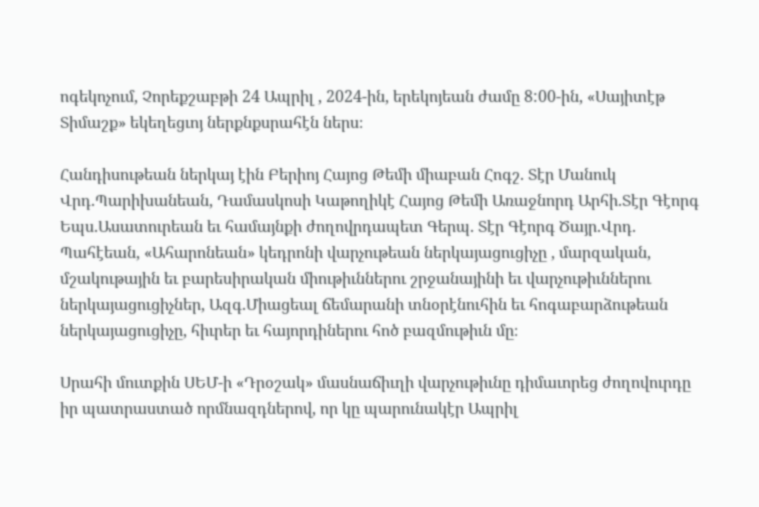ոգեկոչում, Չորեքշաբթի 24 Ապրիլ , 2024-ին, երեկոյեան ժամը 8:00-ին, «Սայիտէթ Տիմաշք» եկեղեցւոյ ներքնքսրահէն ներս։

Հանդիսութեան ներկայ էին Բերիոյ Հայոց Թեմի միաբան Հոգշ. Տէր Մանուկ Վրդ.Պարիխանեան, Դամասկոսի Կաթողիկէ Հայոց Թեմի Առաջնորդ Արհի.Տէր Գէորգ Եպս.Ասատուրեան եւ համայնքի ժողովրդապետ Գերպ. Տէր Գէորգ Ծայր.Վրդ. Պահէեան, «Ահարոնեան» կեդրոնի վարչութեան ներկայացուցիչը , մարզական, մշակութային եւ բարեսիրական միութիւններու շրջանայինի եւ վարչութիւններու ներկայացուցիչներ, Ազգ.Միացեալ ճեմարանի տնօրէնուհին եւ հոգաբարձութեան ներկայացուցիչը, հիւրեր եւ հայորդիներու հոծ բազմութիւն մը։

Սրահի մուտքին ՍԵՄ-ի «Դրօշակ» մասնաճիւղի վարչութիւնը դիմաւորեց ժողովուրդը իր պատրաստած որմնազդներով, որ կը պարունակէր Ապրիլ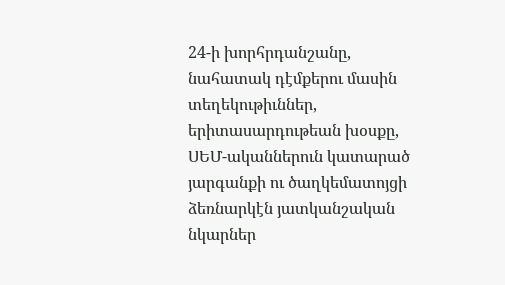24-ի խորհրդանշանը, նահատակ դէմքերու մասին տեղեկութիւններ, երիտասարդութեան խօսքը, ՍԵՄ-ականներուն կատարած յարգանքի ու ծաղկեմատոյցի ձեռնարկէն յատկանշական նկարներ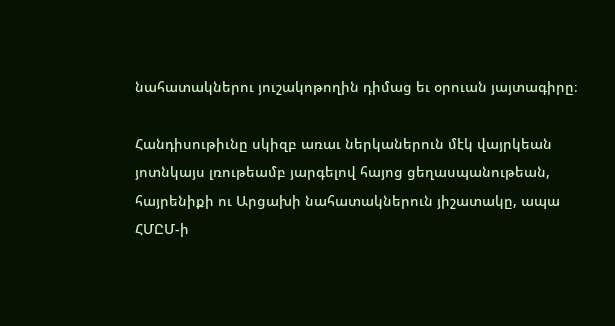նահատակներու յուշակոթողին դիմաց եւ օրուան յայտագիրը։

Հանդիսութիւնը սկիզբ առաւ ներկաներուն մէկ վայրկեան յոտնկայս լռութեամբ յարգելով հայոց ցեղասպանութեան, հայրենիքի ու Արցախի նահատակներուն յիշատակը, ապա ՀՄԸՄ-ի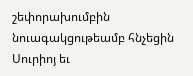շեփորախումբին նուագակցութեամբ հնչեցին Սուրիոյ եւ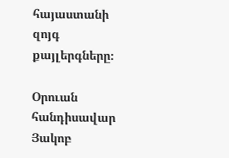հայաստանի զոյգ քայլերգները։

Օրուան հանդիսավար Յակոբ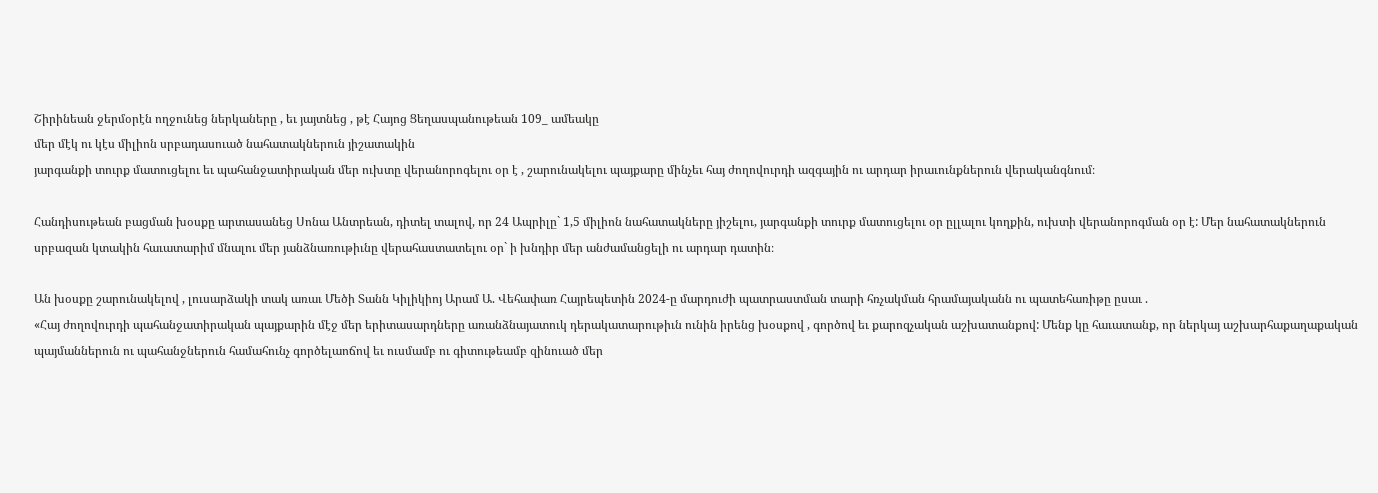Շիրինեան ջերմօրէն ողջունեց ներկաները , եւ յայտնեց , թէ Հայոց Ցեղասպանութեան 109_ ամեակը
մեր մէկ ու կէս միլիոն սրբադասուած նահատակներուն յիշատակին
յարգանքի տուրք մատուցելու եւ պահանջատիրական մեր ուխտը վերանորոգելու օր է , շարունակելու պայքարը մինչեւ հայ ժողովուրդի ազգային ու արդար իրաւունքներուն վերականգնում։

Հանդիսութեան բացման խօսքը արտասանեց Սոնա Անտրեան, դիտել տալով, որ 24 Ապրիլը` 1,5 միլիոն նահատակները յիշելու, յարգանքի տուրք մատուցելու օր ըլլալու կողքին, ուխտի վերանորոգման օր է: Մեր նահատակներուն սրբազան կտակին հաւատարիմ մնալու մեր յանձնառութիւնը վերահաստատելու օր` ի խնդիր մեր անժամանցելի ու արդար դատին։

Ան խօսքը շարունակելով , լուսարձակի տակ առաւ Մեծի Տանն Կիլիկիոյ Արամ Ա. Վեհափառ Հայրեպետին 2024-ը մարդուժի պատրաստման տարի հռչակման հրամայականն ու պատեհառիթը ըսաւ .
«Հայ ժողովուրդի պահանջատիրական պայքարին մէջ մեր երիտասարդները առանձնայատուկ դերակատարութիւն ունին իրենց խօսքով , գործով եւ քարոզչական աշխատանքով: Մենք կը հաւատանք, որ ներկայ աշխարհաքաղաքական պայմաններուն ու պահանջներուն համահունչ գործելաոճով եւ ուսմամբ ու գիտութեամբ զինուած մեր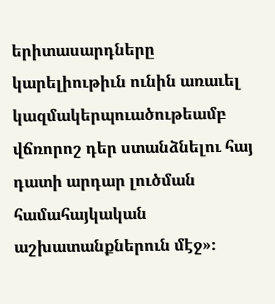երիտասարդները կարելիութիւն ունին առաւել կազմակերպուածութեամբ վճռորոշ դեր ստանձնելու հայ դատի արդար լուծման համահայկական աշխատանքներուն մէջ»։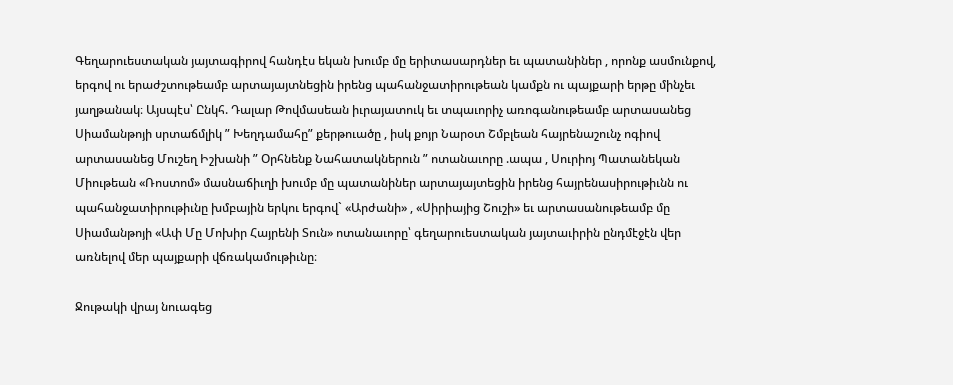Գեղարուեստական յայտագիրով հանդէս եկան խումբ մը երիտասարդներ եւ պատանիներ , որոնք ասմունքով, երգով ու երաժշտութեամբ արտայայտնեցին իրենց պահանջատիրութեան կամքն ու պայքարի երթը մինչեւ յաղթանակ։ Այսպէս՝ Ընկհ. Դալար Թովմասեան իւրայատուկ եւ տպաւորիչ առոգանութեամբ արտասանեց Սիամանթոյի սրտաճմլիկ ” Խեղդամահը” քերթուածը , իսկ քոյր Նարօտ Շմբլեան հայրենաշունչ ոգիով արտասանեց Մուշեղ Իշխանի ” Օրհնենք Նահատակներուն ” ոտանաւորը .ապա , Սուրիոյ Պատանեկան Միութեան «Ռոստոմ» մասնաճիւղի խումբ մը պատանիներ արտայայտեցին իրենց հայրենասիրութիւնն ու պահանջատիրութիւնը խմբային երկու երգով` «Արժանի» , «Սիրիայից Շուշի» եւ արտասանութեամբ մը Սիամանթոյի «Ափ Մը Մոխիր Հայրենի Տուն» ոտանաւորը՝ գեղարուեստական յայտաւիրին ընդմէջէն վեր առնելով մեր պայքարի վճռակամութիւնը։

Ջութակի վրայ նուագեց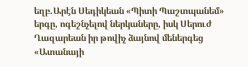եղբ.Արէն Սեդիկեան «Պիտի Պաշտպանեմ» երգը, ոգեշնչելով ներկաները, իսկ Սերուժ Ղազարեան իր թովիչ ձայնով մեներգեց «Ատանայի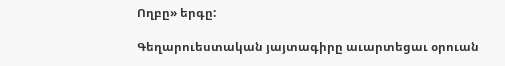Ողբը» երգը:

Գեղարուեստական յայտագիրը աւարտեցաւ օրուան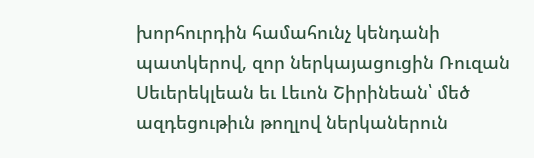խորհուրդին համահունչ կենդանի պատկերով, զոր ներկայացուցին Ռուզան Սեւերեկլեան եւ Լեւոն Շիրինեան՝ մեծ ազդեցութիւն թողլով ներկաներուն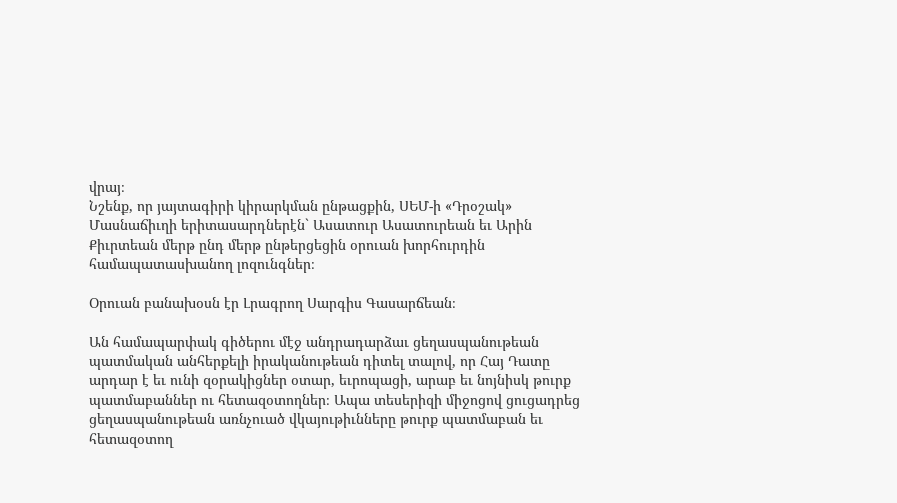վրայ։
Նշենք, որ յայտագիրի կիրարկման ընթացքին, ՍԵՄ-ի «Դրօշակ» Մասնաճիւղի երիտասարդներէն` Ասատուր Ասատուրեան եւ Արին Քիւրտեան մերթ ընդ մերթ ընթերցեցին օրուան խորհուրդին համապատասխանող լոզունգներ։

Օրուան բանախօսն էր Լրագրող Սարգիս Գասարճեան։

Ան համապարփակ գիծերու մէջ անդրադարձաւ ցեղասպանութեան պատմական անհերքելի իրականութեան դիտել տալով, որ Հայ Դատը արդար է եւ ունի զօրակիցներ օտար, եւրոպացի, արաբ եւ նոյնիսկ թուրք պատմաբաններ ու հետազօտողներ։ Ապա տեսերիզի միջոցով ցուցադրեց ցեղասպանութեան առնչուած վկայութիւնները թուրք պատմաբան եւ հետազօտող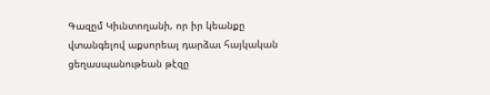Գազըմ Կիւնտողանի, որ իր կեանքը վտանգելով աքսորեալ դարձաւ հայկական ցեղասպանութեան թէզը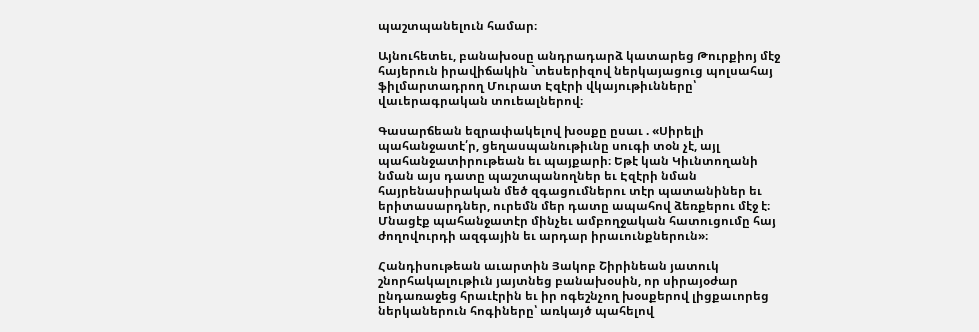պաշտպանելուն համար։

Այնուհետեւ, բանախօսը անդրադարձ կատարեց Թուրքիոյ մէջ հայերուն իրավիճակին `տեսերիզով ներկայացուց պոլսահայ ֆիլմարտադրող Մուրատ Էզէրի վկայութիւնները՝ վաւերագրական տուեալներով։

Գասարճեան եզրափակելով խօսքը ըսաւ . «Սիրելի պահանջատէ՛ր, ցեղասպանութիւնը սուգի տօն չէ, այլ պահանջատիրութեան եւ պայքարի։ Եթէ կան Կիւնտողանի նման այս դատը պաշտպանողներ եւ Էզէրի նման հայրենասիրական մեծ զգացումներու տէր պատանիներ եւ երիտասարդներ, ուրեմն մեր դատը ապահով ձեռքերու մէջ է։ Մնացէք պահանջատէր մինչեւ ամբողջական հատուցումը հայ ժողովուրդի ազգային եւ արդար իրաւունքներուն»։

Հանդիսութեան աւարտին Յակոբ Շիրինեան յատուկ շնորհակալութիւն յայտնեց բանախօսին, որ սիրայօժար ընդառաջեց հրաւէրին եւ իր ոգեշնչող խօսքերով լիցքաւորեց ներկաներուն հոգիները՝ առկայծ պահելով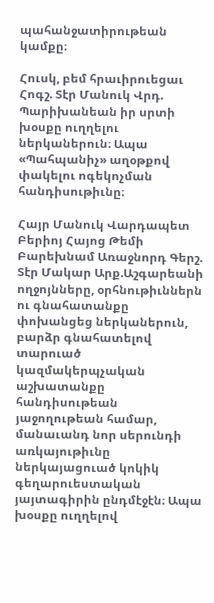պահանջատիրութեան կամքը։

Հուսկ, բեմ հրաւիրուեցաւ Հոգշ. Տէր Մանուկ Վրդ. Պարիխանեան իր սրտի խօսքը ուղղելու ներկաներուն։ Ապա «Պահպանիչ» աղօթքով փակելու ոգեկոչման հանդիսութիւնը։

Հայր Մանուկ Վարդապետ Բերիոյ Հայոց Թեմի Բարեխնամ Առաջնորդ Գերշ. Տէր Մակար Արք.Աշգարեանի ողջոյնները, օրհնութիւններն ու գնահատանքը փոխանցեց ներկաներուն, բարձր գնահատելով տարուած կազմակերպչական աշխատանքը հանդիսութեան յաջողութեան համար, մանաւանդ նոր սերունդի առկայութիւնը ներկայացուած կոկիկ գեղարուեստական յայտագիրին ընդմէջէն։ Ապա խօսքը ուղղելով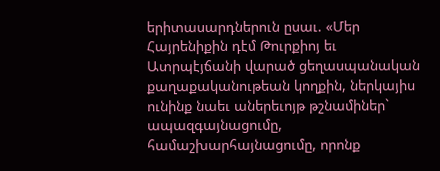երիտասարդներուն ըսաւ. «Մեր Հայրենիքին դէմ Թուրքիոյ եւ Ատրպէյճանի վարած ցեղասպանական քաղաքականութեան կողքին, ներկայիս ունինք նաեւ աներեւոյթ թշնամիներ` ապազգայնացումը, համաշխարհայնացումը, որոնք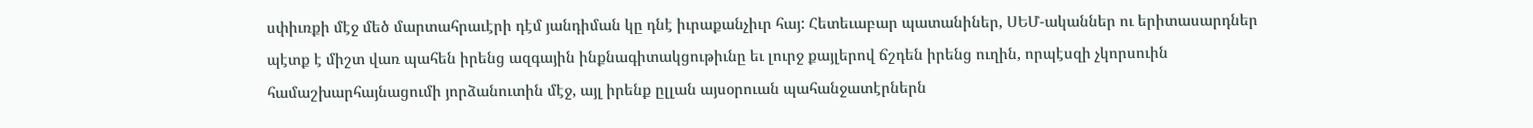սփիւռքի մէջ մեծ մարտահրաւէրի դէմ յանդիման կը դնէ իւրաքանչիւր հայ: Հետեւաբար պատանիներ, ՍԵՄ-ականներ ու երիտասարդներ պէտք է միշտ վառ պահեն իրենց ազգային ինքնագիտակցութիւնը եւ լուրջ քայլերով ճշդեն իրենց ուղին, որպէսզի չկորսուին համաշխարհայնացումի յորձանուտին մէջ, այլ իրենք ըլլան այսօրուան պահանջատէրներն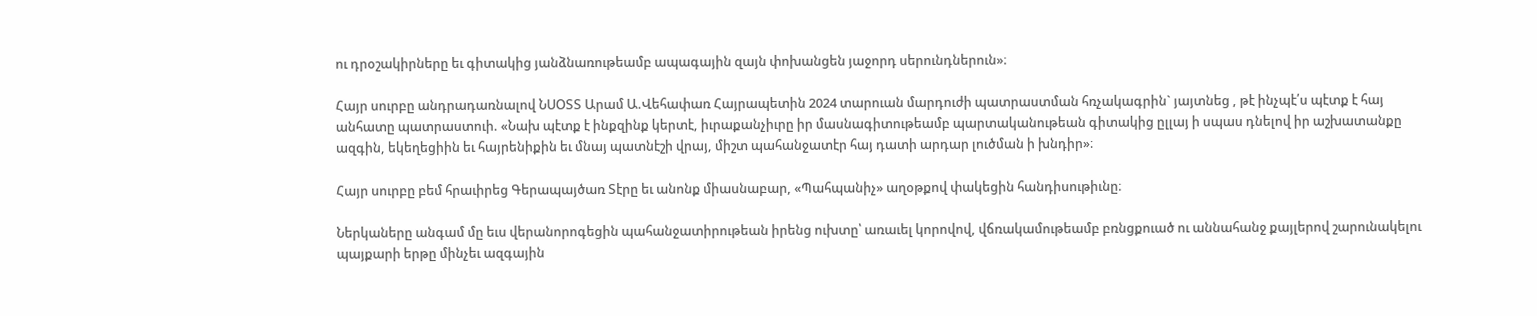ու դրօշակիրները եւ գիտակից յանձնառութեամբ ապագային զայն փոխանցեն յաջորդ սերունդներուն»։

Հայր սուրբը անդրադառնալով ՆՍՕՏՏ Արամ Ա.Վեհափառ Հայրապետին 2024 տարուան մարդուժի պատրաստման հռչակագրին` յայտնեց , թէ ինչպէ՛ս պէտք է հայ անհատը պատրաստուի. «Նախ պէտք է ինքզինք կերտէ, իւրաքանչիւրը իր մասնագիտութեամբ պարտականութեան գիտակից ըլլայ ի սպաս դնելով իր աշխատանքը ազգին, եկեղեցիին եւ հայրենիքին եւ մնայ պատնէշի վրայ, միշտ պահանջատէր հայ դատի արդար լուծման ի խնդիր»։

Հայր սուրբը բեմ հրաւիրեց Գերապայծառ Տէրը եւ անոնք միասնաբար, «Պահպանիչ» աղօթքով փակեցին հանդիսութիւնը։

Ներկաները անգամ մը եւս վերանորոգեցին պահանջատիրութեան իրենց ուխտը՝ առաւել կորովով, վճռակամութեամբ բռնցքուած ու աննահանջ քայլերով շարունակելու պայքարի երթը մինչեւ ազգային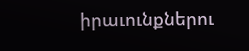իրաւունքներու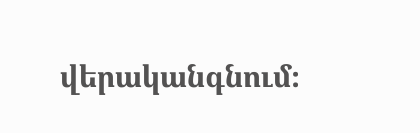վերականգնում։